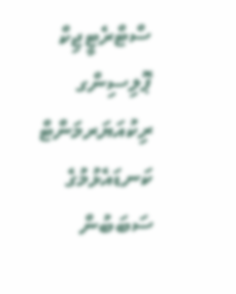ސްޓްރެޓީޖިކް ޕޮލިސިންގ ރިކުއަޔަރމަންޓް ކަނޑައެޅުމުގެ ސަބަބުން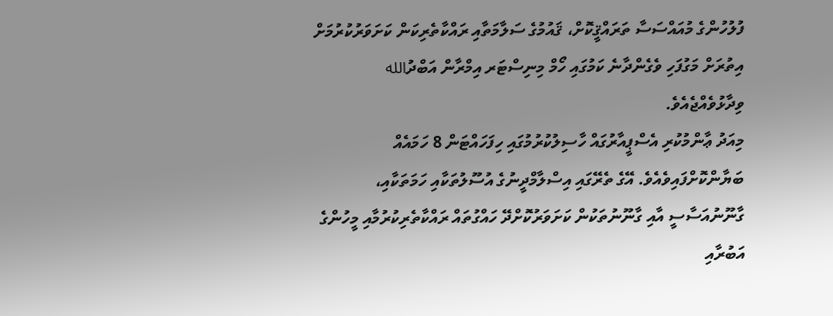ފުލުހުންގެ މުއައްސަސާ ތަރައްޤީކޮށް، ޤައުމުގެ ސަލާމަތާއި ރައްކާތެރިކަން ކަށަވަރުކުރުމަށް އިތުރަށް މަގުފަހި ވެގެންދާނެ ކަމުގައި ހޯމް މިނިސްޓަރ އިމްރާން އަބްދުالله ވިދާޅުވެއްޖެއެވެ.
މިއަދު ޢާންމުކުރި އެސްޕީއާރުގައް ހާސިލުކުރުމުގައި ހިފަހައްޓަން 8 ހަމައެއް ބަޔާންކޮށްފައިވެއެވެ. އޭގެ ތެރޭގައި އިސްލާމްދީނުގެ އުސޫލުތަކާއި ހަމަތަކާއި، ގާނޫނުއަސާސީ އާއި ގާނޫނުތަކުން ކަށަވަރުކޮށްދޭ ހައްގުތައް ރައްކާތެރިކުރުމާއި މީހުންގެ އަބުރާއި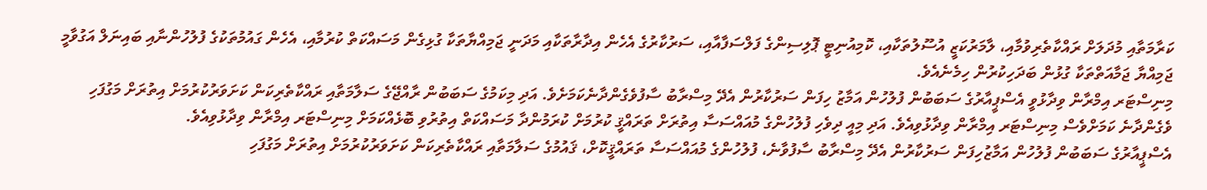ކަރާމަތާއި މުދަލަށް ރައްކާތެރިވުމާއި، ލާމަރުކަޒީ އުސޫލުތަކާއި، ކޮމިއުނިޓީ ޕޮލިސިންގެ ފަލްސަފާއާއި، ސަރުކާރުގެ އެހެން އިދާރާތަކާއި މަދަނީ ޖަމިއްޔާތަކާ ގުޅިގެން މަސައްކަތް ކުރުމާއި، އެހެން ގައުމުތަކުގެ ފުލުހުންނާއި ބައިނަލް އަގުވާމީ ޖަމިއްޔާ ޖަމާއަތްތަކާ ގުޅުން ބަދަހިކުރުން ހިމެނެއެވެ.
މިނިސްޓަރ އިމްރާން ވިދާޅުވީ އެސްޕީއާރުގެ ސަބަބުން ފުލުހުން އަމާޒު ހިފަން ސަރުކާރުން އެދޭ މިސްރާބު ސާފުވެގެންދާނެކަމަށެވެ. އަދި މިކަމުގެ ސަބަބުން ރާއްޖޭގެ ސަލާމަތާއި ރައްކާތެރިކަން ކަށަވަރުކުރުމަށް އިތުރަށް މަގުފަހި ވެގެންދާނެ ކަމަށްވެސް މިނިސްޓަރ އިމްރާން ވިދާޅުވިއެވެ. އަދި މިއީ ދިވެހި ފުލުހުންގެ މުއައްސަސާ އިތުރަށް ތަރައްޤީ ކުރުމަށް ކުރަމުންދާ މަސައްކަތް އިތުރުވި ބޮޅެއްކަމަށް މިނިސްޓަރ އިމްރާން ވިދާޅުވިއެވެ.
އެސްޕީއާރުގެ ސަބަބުން ފުލުހުން އަމާޒުހިފަން ސަރުކާރުން އެދޭ މިސްރާބު ސާފުވާނެ، ފުލުހުންގެ މުއައްސަސާ ތަރައްޤީކޮށް، ޤައުމުގެ ސަލާމަތާއި ރައްކާތެރިކަން ކަށަވަރުކުރުމަށް އިތުރަށް މަގުފަހި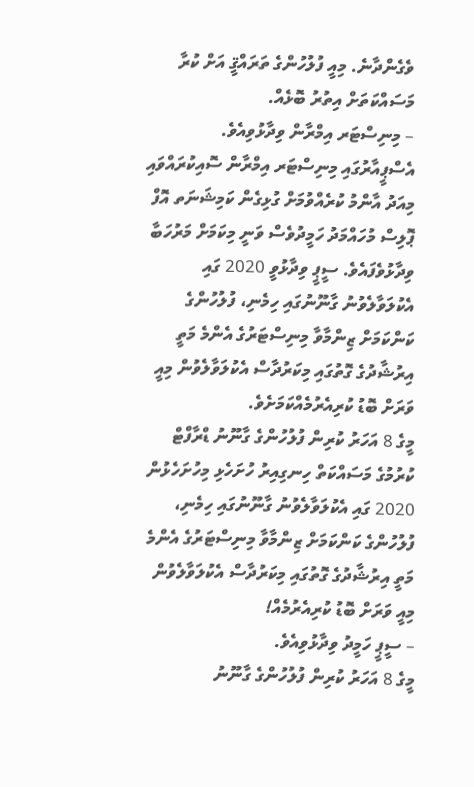ވެގެންދާނެ. މިއީ ފުލުހުންގެ ތަރައްޤީ އަށް ކުރާ މަސައްކަތަށް އިތުރު ބޮޅެއް.
– މިނިސްޓަރ އިމްރާން ވިދާޅުވިއެވެ.
އެސްޕީއާރުގައި މިނިސްޓަރ އިމްރާން ސޮއިކުރައްވައި މިއަދު އާންމު ކުރެއްވުމަށް ގުޅިގެން ކަމިޝަނަތ އޮފް ޕޮލިސް މުހައްމަދު ހަމީދުވެސް ވަނީ މިކަމަށް މަރުހަބާ ވިދާޅުވެފައެވެ. ސީޕީ ވިދާޅުވީ 2020 ގައި އެކުލަވާލެވުނު ގާނޫނުގައި ހިމެނި، ފުލުހުންގެ ކަންކަމަށް ޒިންމާވާ މިނިސްޓަރުގެ އެންމެ މަތީ އިރުޝާދުގެ ގޮތުގައި މިކަރުދާސް އެކުލަވާލެވުން މިއީ ވަރަށް ބޮޑު ކުރިއެރުމެއްކަމަށެވެ.
މީގެ 8 އަހަރު ކުރިން ފުލުހުންގެ ގާނޫނު ޑްރާފްޓް ކުރުމުގެ މަސައްކަތް ހިނގިއިރު ހުށަހެޅި މިހުށަހެޅުން 2020 ގައި އެކުލަވާލެވުނު ގާނޫނުގައި ހިމެނި، ފުލުހުންގެ ކަންކަމަށް ޒިންމާވާ މިނިސްޓަރުގެ އެންމެ މަތީ އިރުޝާދުގެ ގޮތުގައި މިކަރުދާސް އެކުލަވާލެވުން މިއީ ވަރަށް ބޮޑު ކުރިއެރުމެއް!
– ސީޕީ ހަމީދު ވިދާޅުވިއެވެ.
މީގެ 8 އަހަރު ކުރިން ފުލުހުންގެ ގާނޫނު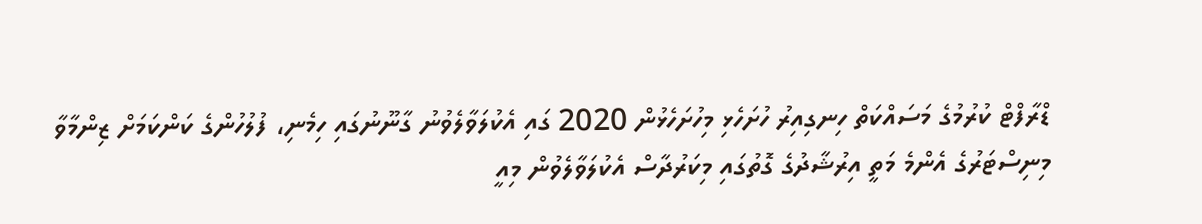ޑްރާފްޓް ކުރުމުގެ މަސައްކަތް ހިނގިއިރު ހުށަހެޅި މިހުށަހެޅުން 2020 ގައި އެކުލަވާލެވުނު ގާނޫނުގައި ހިމެނި، ފުލުހުންގެ ކަންކަމަށް ޒިންމާވާ މިނިސްޓަރުގެ އެންމެ މަތީ އިރުޝާދުގެ ގޮތުގައި މިކަރުދާސް އެކުލަވާލެވުން މިއީ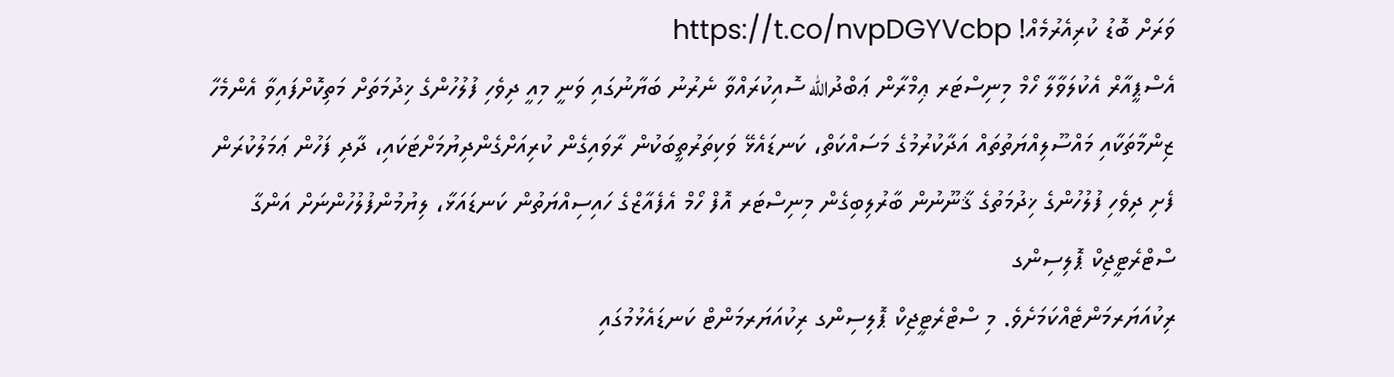ވަރަށް ބޮޑު ކުރިއެރުމެއް! https://t.co/nvpDGYVcbp
އެސްޕީއާރް އެކުލަވާލާ ހޯމް މިނިސްޓަރ ޢިމްރާން ޢަބްދުالله ސޮއިކުރައްވާ ނެރުނު ބަޔާނުގައި ވަނީ މިއީ ދިވެހި ފުލުހުންގެ ޚިދުމަތަށް މަތިކޮށްފައިވާ އެންމެހާ ޒިންމާތަކާއި މައްސޫލިއްޔަތުތައް އަދާކުރުމުގެ މަސައްކަތް، ކަނޑައެޅޭ ވަކިތަރުތީބަކުން ރާވައިގެން ކުރިއަށްގެންދިޔުމަށްޓަކައި، ދާދި ފަހުން ޢަމަލުކުރަން ފެށި ދިވެހި ފުލުހުންގެ ޚިދުމަތުގެ ޤާނޫނުން ބާރުލިބިގެން މިނިސްޓަރ އޮފް ހޯމް އެފެއާޒްގެ ހައިސިއްޔަތުން ކަނޑައަޅާ، ލިޔުމުންފުލުހުންނަށް އަންގާ ސްޓްރެޓީޖިކް ޕޮލިސިންގ
ރިކުއަޔަރމަންޓެއްކަމަށެވެ. މި ސްޓްރެޓީޖިކް ޕޮލިސިންގ ރިކުއަޔަރމަންޓް ކަނޑައެޅުމުގައި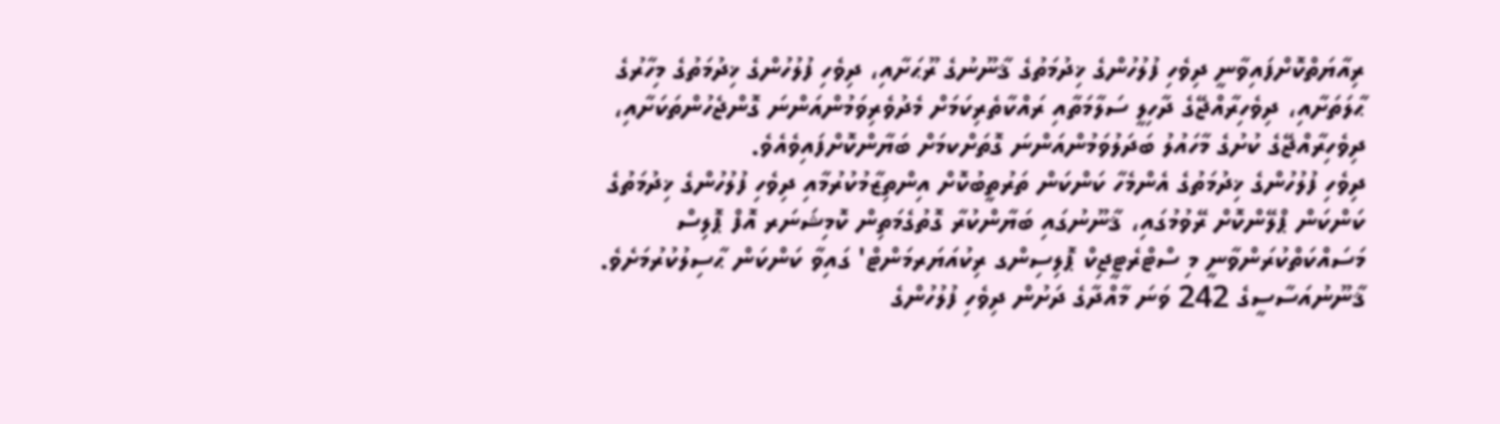ރިއާޔަތްކޮށްފައިވާނީ ދިވެހި ފުލުހުންގެ ޚިދުމަތުގެ ޤާނޫނުގެ ރޫޙަށާއި، ދިވެހި ފުލުހުންގެ ޚިދުމަތުގެ މިހާރުގެ ޙާލަތަށާއި، ދިވެހިރާއްޖޭގެ ދާހިލީ ސަލާމަތާއި ރައްކާތެރިކަމަށް މެދުވެރިވަމުންއަންނަ ގޮންޖެހުންތަކަށާއި، ދިވެހިރާއްޖޭގެ ކުށުގެ މާހައުލު ބަދަލުވަމުންއަންނަ ގޮތަށްކމަށް ބަޔާންކޮށްފައިވެއެވެ.
ދިވެހި ފުލުހުންގެ ޚިދުމަތުގެ އެންމެހާ ކަންކަން ތަރުތީބުކޮށް އިންތިޒާމުކުރުމާއި ދިވެހި ފުލުހުންގެ ޚިދުމަތުގެ ކަންކަން ޕްލޭންކޮށް ރޭވުމުގައި، ޤާނޫނުގައި ބަޔާންކުރާ ގޮތުގެމަތިން ކޮމިޝަނަރ އޮފް ޕޮލިސް މަސައްކަތްކުރަންވާނީ މި ސްޓްރެޓީޖިކް ޕޮލިސިންގ ރިކުއަޔަރމަންޓް' ގައިވާ ކަންކަން ޙާސިލުކުރުމަށެވެ. ޤާނޫނުއަސާސީގެ 242 ވަނަ މާއްދާގެ ދަށުން ދިވެހި ފުލުހުންގެ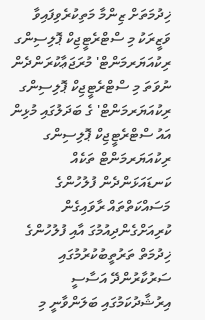ޚިދުމަތަށް ޒިންމާ މަތިކުރެވިފައިވާ ވަޒީރަކު މި ސްޓްރެޓީޖިކް ޕޮލިސިންގ ރިކުއަޔަރމަންޓް' މުރަޖަޢާކުރަންދެން ނުވަތަ މި ސްޓްރެޓީޖިކް ޕޮލިސިންގ ރިކުއަޔަރމަންޓް' ގެ ބަދަލުގައި މުޅިން އައު ސްޓްރެޓީޖިކް ޕޮލިސިންގ ރިކުއަޔަރމަންޓް ތަކެއް ކަނޑައަޅަންދެން ފުލުހުންގެ މަސައްކަތްތައް ރާވައިގެން ކުރިއަށްގެންދިއުމުގަ އާއި ފުލުހުންގެ ޚިދުމަތް ތަރުތީބުކުރުމުގައި ސަރުކާރުންދޭ އަސާސީ އިރުޝާދުކަމުގައި ބަލަންވާނީ މި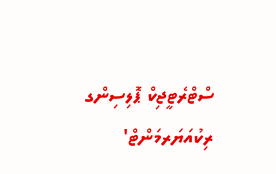ސްޓްރެޓީޖިކް ޕޮލިސިންގ ރިކުއަޔަރމަންޓް'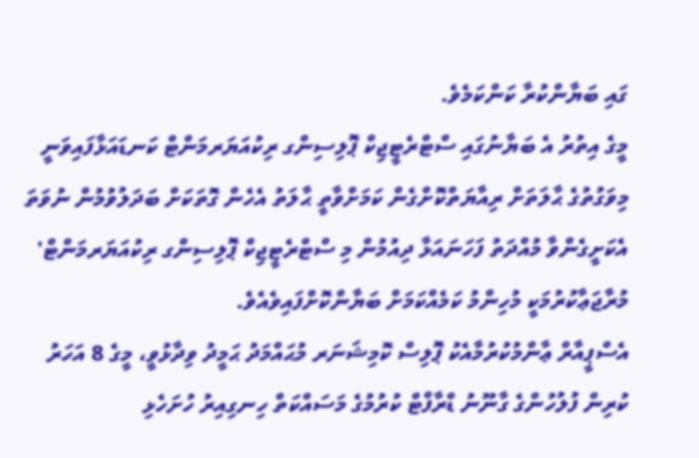ގައި ބަޔާންކުރާ ކަންކަމެވެ.
މީގެ އިތުރު އެ ބަޔާނުގައި ސްޓްރެޓީޖިކް ޕޮލިސިންގ ރިކުއަޔަރމަންޓް ކަނޑައަޅާފައިވަނީ މިވަގުތުގެ ޙާލަތަށް ރިއާޔަތްކޮށްގެން ކަމަށްވާތީ ޙާލަތު އެހެން ގޮތަކަށް ބަދަލުވުމުން ނުވަތަ އެކަށީގެންވާ މުއްދަތު ފަހަނައަޅާ ދިއުމުން މި ސްޓްރެޓީޖިކް ޕޮލިސިންގ ރިކުއަޔަރމަންޓް' މުރާޖަޢާކުރުމަކީ މުހިންމު ކަމެއްކަމަށް ބަޔާންކޮށްފައިވެއެވެ.
އެސްޕީއާރް ޢާންމުކުރުމާއެކު ޕޮލިސް ކޮމިޝަނަރ މުޙައްމަދު ޙަމީދު ވިދާޅުވީ، މީގެ 8 އަހަރު ކުރިން ފުލުހުންގެ ގާނޫނު ޑްރާފްޓް ކުރުމުގެ މަސައްކަތް ހިނގިއިރު ހުށަހެޅި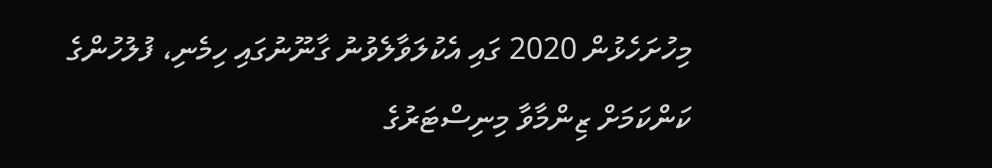މިހުށަހެޅުން 2020 ގައި އެކުލަވާލެވުނު ގާނޫނުގައި ހިމެނި، ފުލުހުންގެ ކަންކަމަށް ޒިންމާވާ މިނިސްޓަރުގެ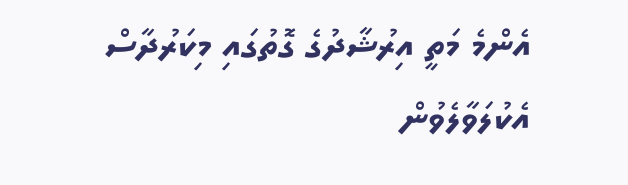އެންމެ މަތީ އިރުޝާދުގެ ގޮތުގައި މިކަރުދާސް އެކުލަވާލެވުން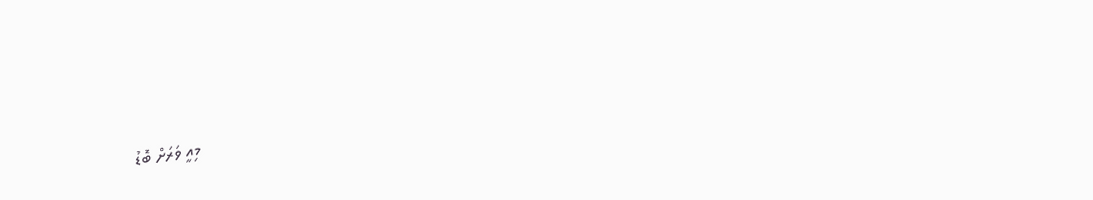މިއީ ވަރަށް ބޮޑު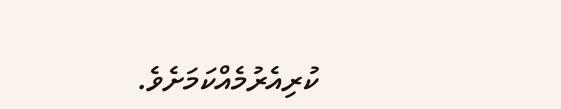ކުރިއެރުމެއްކަމަށެވެ.